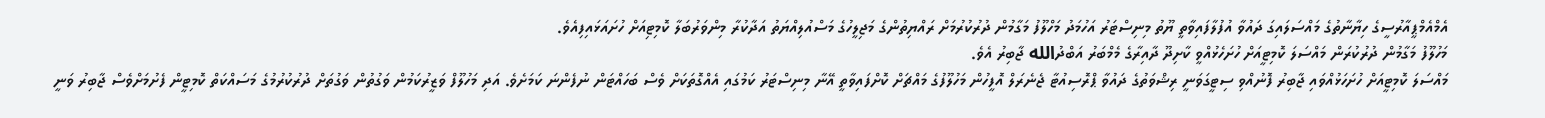އެމްއެމްޕީއާރުސީގެ ހިޔާނާތުގެ މައްސަލައިގަ ދައުވާ އުފުލާފައިވާތީ ޔޫތު މިނިސްޓަރު އަހުމަދު މަހްލޫފު މަގާމުން ދުރުކުރުމަށް ރައްޔިތުންގެ މަޖިލީހުގެ މަސްއުލިއްޔަތު އަދާކުރާ މިންވަރުބަލާ ކޮމިޓިއަށް ހުށައަޅައިފިއެވެ.
މަހުލޫފު މަގާމުން ދުރުކުރަން މައްސަލަ ކޮމިޓީއަށް ހުށަހެޅުއްވީ ކާށިދޫ ދާއިރާގެ މެމްބަރު އަބްދުالله ޖާބިރު އެވެ.
މައްސަލަ ކޮމިޓީއަށް ހުށަހަޅުއްވައި ޖާބިރު ފޮނުއްވި ސިޓީގަވަނީ ރިޝްވަތުގެ ދައުވާ ޕްރޮސިއުޓާ ޖެނެރަލް އޮފީހުން މަހުލޫފުގެ މައްޗަށް ކޮށްފައިވާތީ އޭނާ މިނިސްޓަރު ކަމުގައި އެއްގޮތަކަށް ވެސް ބަހައްޓަން ނުފެންނަ ކަމަށެވެ. އަދި މަހުލޫފް ވަޒީރުކަމުން ވަގުތުން ވަގުތަށް ދުރުކުރުމުގެ މަސައްކަތް ކޮމިޓީން ފެށުމަށްވެސް ޖާބިރު ވަނީ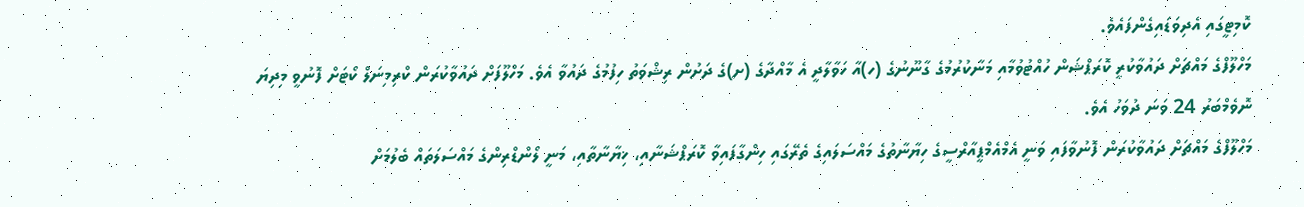ކޮމިޓީގައި އެދިވަޑައިގެންފައެވެ.
މަހްލޫފްގެ މައްޗަށް ދައުވާކުރީ ކޮރަޕްޝަން ހުއްޓުވުމާއި މަނާކުރުމުގެ ގާނޫނުގެ (ހ)އާ ހަވާލާދީ އެ މާއްދާގެ (ށ)ގެ ދަށުން ރިޝްވަތު ހިފުމުގެ ދައުވާ އެވެ. މަހްލޫފަށް ދައުވާކުރަން ކްރިމިނަލް ކޯޓަށް ފޮނުވީ މިދިޔަ ނޮވެމްބަރު 24 ވަނަ ދުވަހު އެވެ.
މަހްލޫފްގެ މައްޗަށް ދައުވާކުރަން ފޮނުވާފައި ވަނީ އެމްއެމްޕީއާރްސީގެ ހިޔާނާތުގެ މައްސަލައިގެ ތެރޭގައި ހިންގާފައިވާ ކޮރަޕްޝަނާއި، ޚިޔާނާތާއި، މަނީ ލޯންޑްރިންގެ މައްސަލަތައް ބެލުމަށް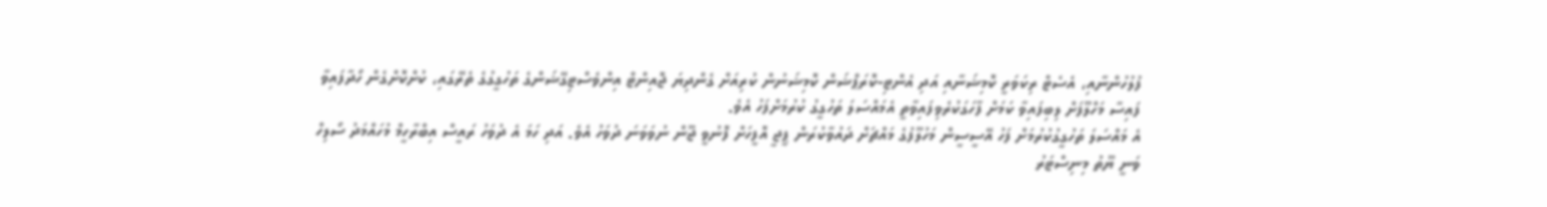ފުލުހުންނާއި، އެސެޓް ރިކަވަރީ ކޮމިޝަނާއި އަދި އެންޓި-ކޮރަޕްޝަން ކޮމިޝަނުން ކުރިއަށް ގެންދިޔަ ޖޮއިންޓް އިންވެސްޓިގޭޝަންގެ ތަހުގީގުގެ ތެރޭގައި، ކުށްކޮށްގެން ހޯދާފައިވާ ފައިސާ މަހްލޫފަށް ލިބިފައިވާ ކަމަށް ފާހަގަކުރެވިފައިވާތީ އެމައްސަލަ ތަހުގީގު ކުރުމަށްފަހު އެވެ.
އެ މައްސަލަ ތަހުގީގުކުރުމަށް ފަހު އޭސީސީން މަހުލޫފުގެ މައްޗަށް ދައުވާކުރަން ޕީޖީ އޮފީހަށް ފޮނުވީ ޖޫން ނުވަވަނަ ދުވަހު އެވެ. އަދި ހަމަ އެ ދުވަހު ރައީސް އިބްރާހީމް މުހައްމަދު ސޯލިހް ވަނީ ޔޫތު މިނިސްޓަރު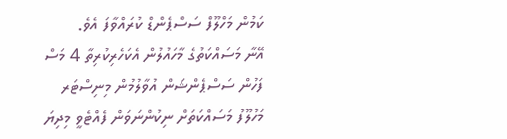ކަމުން މަހްލޫފް ސަސްޕެންޑް ކުރައްވާފަ އެވެ.
އޭނާ މަސައްކަތުގެ މާހައުލުން އެކަހެރިކުރިތާ 4 މަސް ފަހުން ސަސްޕެންޝަން އުވާލުމުން މިނިސްޓަރ މަހުލޫފު މަސައްކަތަށް ނިކުންނަވަން ފެއްޓެވީ މިދިޔަ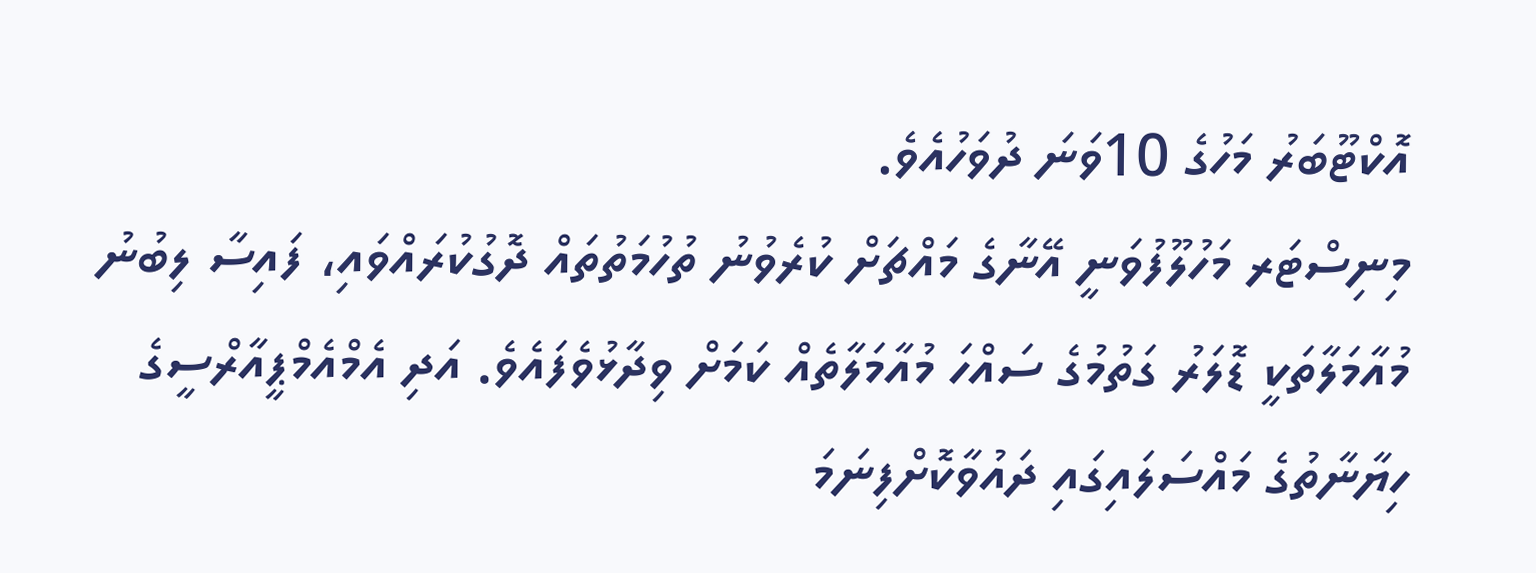އޮކްޓޫބަރު މަހުގެ 10ވަނަ ދުވަހުއެވެ.
މިނިސްޓަރ މަހުލޫފުވަނީ އޭނާގެ މައްޗަށް ކުރެވުނު ތުހުމަތުތައް ދޮގުކުރައްވައި، ފައިސާ ލިބުނު މުއާމަލާތަކީ ޑޮލަރު ގަތުމުގެ ސައްހަ މުއާމަލާތެއް ކަމަށް ވިދާޅުވެފައެވެ. އަދި އެމްއެމްޕީއާރްސީގެ ހިޔާނާތުގެ މައްސަލައިގައި ދައުވާކޮށްފިނަމަ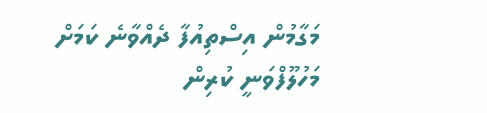މަގާމުން އިސްތިއުފާ ދެއްވާނެ ކަމަށް މަހުލޫފްވަނީ ކުރިން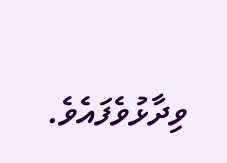ވިދާޅުވެފައެވެ.